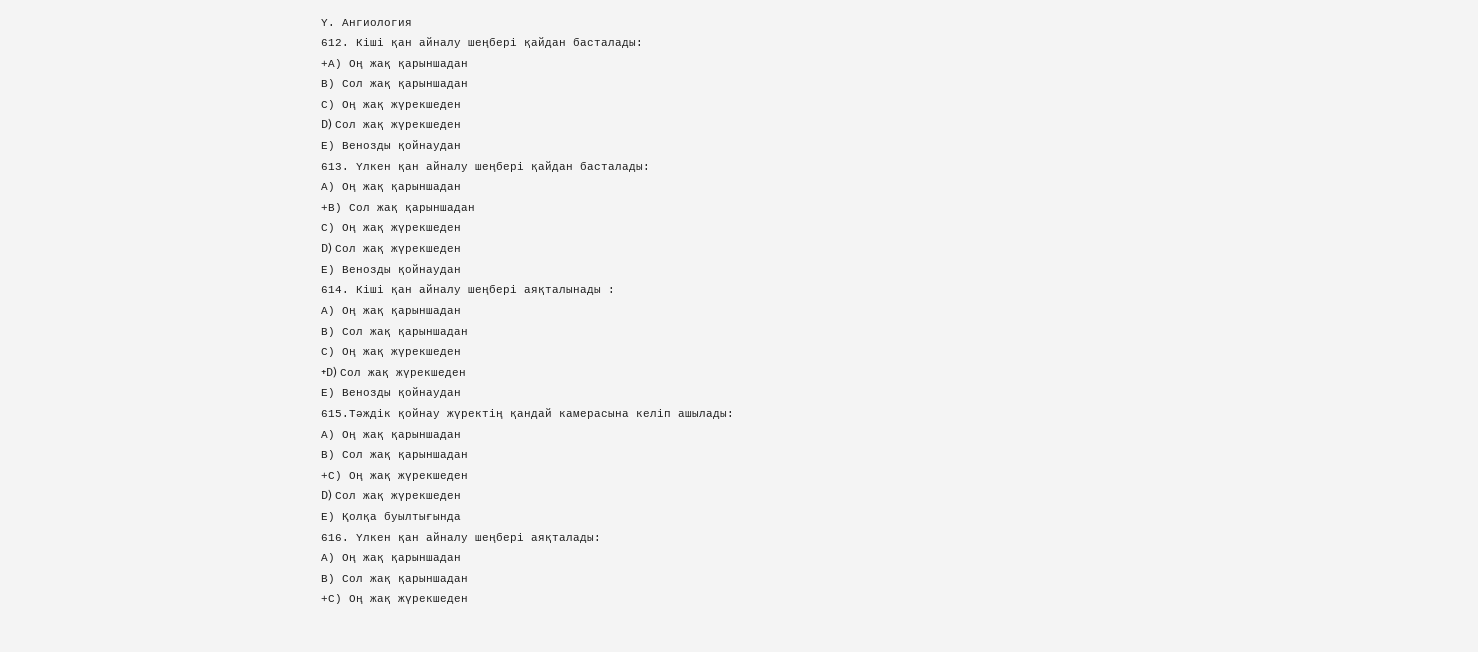Ү. Ангиология
612. Кіші қан айналу шеңбері қайдан басталады:
+А) Оң жақ қарыншадан
В) Сол жақ қарыншадан
С) Оң жақ жүрекшеден
D) Сол жақ жүрекшеден
Е) Венозды қойнаудан
613. Үлкен қан айналу шеңбері қайдан басталады:
А) Оң жақ қарыншадан
+В) Сол жақ қарыншадан
С) Оң жақ жүрекшеден
D) Сол жақ жүрекшеден
Е) Венозды қойнаудан
614. Кіші қан айналу шеңбері аяқталынады :
А) Оң жақ қарыншадан
В) Сол жақ қарыншадан
С) Оң жақ жүрекшеден
+D) Сол жақ жүрекшеден
Е) Венозды қойнаудан
615.Тәждік қойнау жүректің қандай камерасына келіп ашылады:
А) Оң жақ қарыншадан
В) Сол жақ қарыншадан
+С) Оң жақ жүрекшеден
D) Сол жақ жүрекшеден
Е) Қолқа буылтығында
616. Үлкен қан айналу шеңбері аяқталады:
А) Оң жақ қарыншадан
В) Сол жақ қарыншадан
+С) Оң жақ жүрекшеден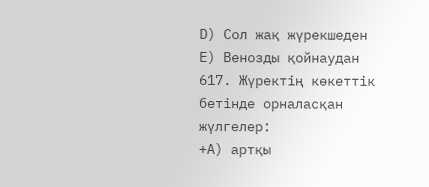D) Сол жақ жүрекшеден
Е) Венозды қойнаудан
617. Жүректің көкеттік бетінде орналасқан жүлгелер:
+А) артқы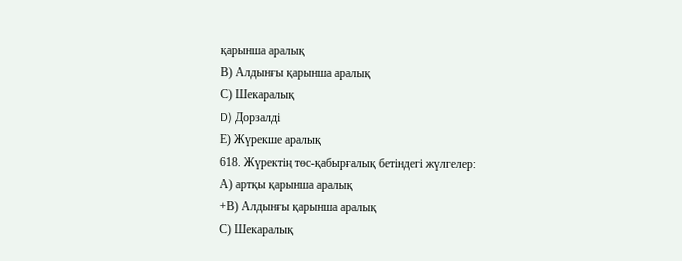қарынша аралық
В) Алдынғы қарынша аралық
С) Шекаралық
D) Дорзалді
Е) Жүрекше аралық
618. Жүректің төс-қабырғалық бетіндегі жүлгелер:
А) артқы қарынша аралық
+В) Алдынғы қарынша аралық
С) Шекаралық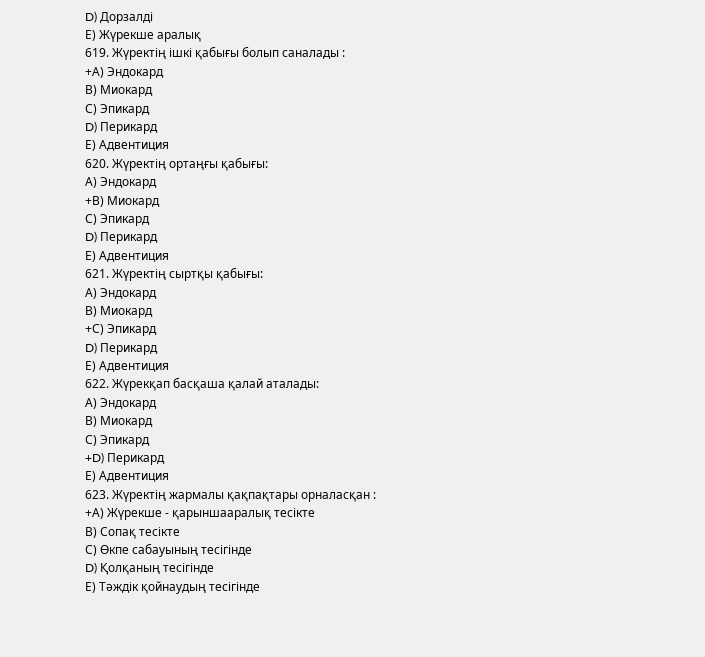D) Дорзалді
Е) Жүрекше аралық
619. Жүректің ішкі қабығы болып саналады :
+А) Эндокард
В) Миокард
С) Эпикард
D) Перикард
Е) Адвентиция
620. Жүректің ортаңғы қабығы:
А) Эндокард
+В) Миокард
С) Эпикард
D) Перикард
Е) Адвентиция
621. Жүректің сыртқы қабығы:
А) Эндокард
В) Миокард
+С) Эпикард
D) Перикард
Е) Адвентиция
622. Жүрекқап басқаша қалай аталады:
А) Эндокард
В) Миокард
С) Эпикард
+D) Перикард
Е) Адвентиция
623. Жүректің жармалы қақпақтары орналасқан :
+А) Жүрекше - қарыншааралық тесікте
В) Сопақ тесікте
С) Өкпе сабауының тесігінде
D) Қолқаның тесігінде
Е) Тәждік қойнаудың тесігінде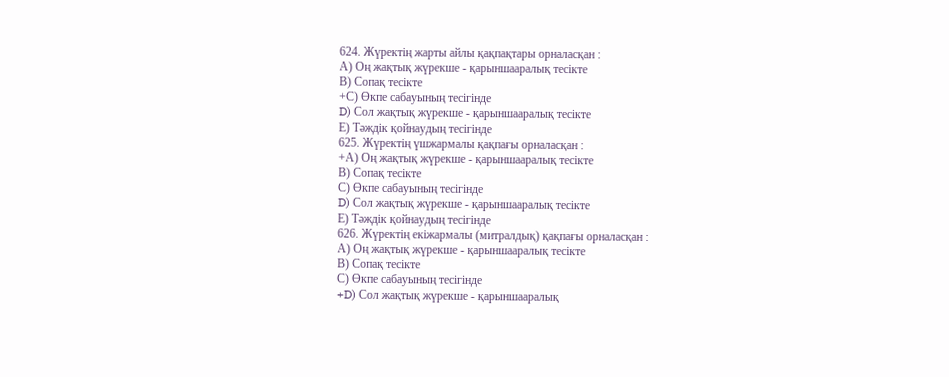624. Жүректің жарты айлы қақпақтары орналасқан :
А) Оң жақтық жүрекше - қарыншааралық тесікте
В) Сопақ тесікте
+С) Өкпе сабауының тесігінде
D) Сол жақтық жүрекше - қарыншааралық тесікте
Е) Тәждік қойнаудың тесігінде
625. Жүректің үшжармалы қақпағы орналасқан :
+А) Оң жақтық жүрекше - қарыншааралық тесікте
В) Сопақ тесікте
С) Өкпе сабауының тесігінде
D) Сол жақтық жүрекше - қарыншааралық тесікте
Е) Тәждік қойнаудың тесігінде
626. Жүректің екіжармалы (митралдық) қақпағы орналасқан :
А) Оң жақтық жүрекше - қарыншааралық тесікте
В) Сопақ тесікте
С) Өкпе сабауының тесігінде
+D) Сол жақтық жүрекше - қарыншааралық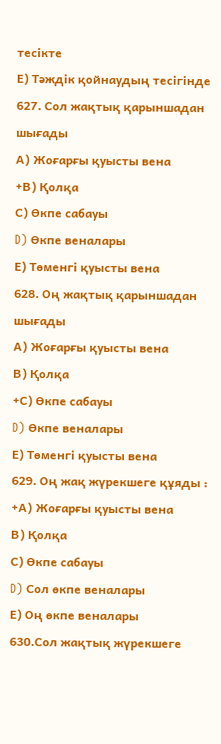тесікте
Е) Тәждік қойнаудың тесігінде
627. Сол жақтық қарыншадан шығады
А) Жоғарғы қуысты вена
+В) Қолқа
С) Өкпе сабауы
D) Өкпе веналары
Е) Төменгі қуысты вена
628. Оң жақтық қарыншадан шығады
А) Жоғарғы қуысты вена
В) Қолқа
+С) Өкпе сабауы
D) Өкпе веналары
Е) Төменгі қуысты вена
629. Оң жақ жүрекшеге құяды :
+А) Жоғарғы қуысты вена
В) Қолқа
С) Өкпе сабауы
D) Сол өкпе веналары
Е) Оң өкпе веналары
630.Сол жақтық жүрекшеге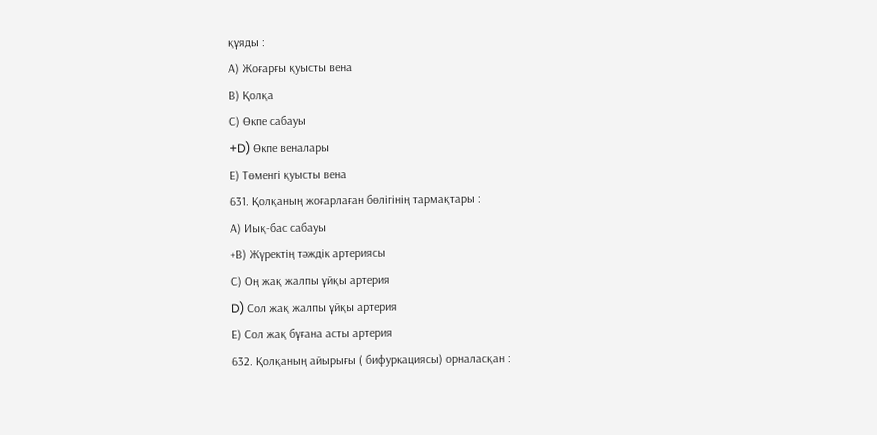құяды :
А) Жоғарғы қуысты вена
В) Қолқа
С) Өкпе сабауы
+D) Өкпе веналары
Е) Төменгі қуысты вена
631. Қолқаның жоғарлаған бөлігінің тармақтары :
А) Иық-бас сабауы
+В) Жүректің тәждік артериясы
С) Оң жақ жалпы ұйқы артерия
D) Сол жақ жалпы ұйқы артерия
Е) Сол жақ бұғана асты артерия
632. Қолқаның айырығы ( бифуркациясы) орналасқан :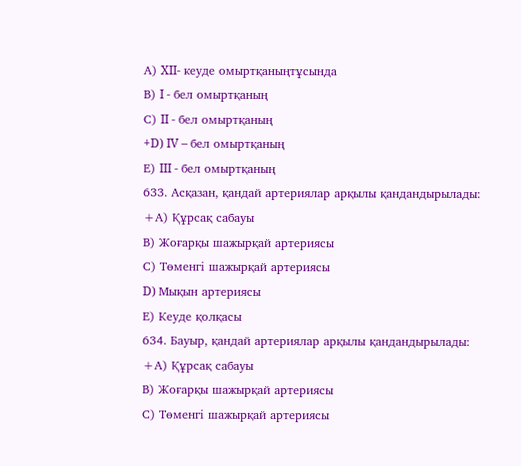А) XII- кеуде омыртқаныңтұсында
В) I - бел омыртқаның
С) II - бел омыртқаның
+D) IV – бел омыртқаның
Е) III - бел омыртқаның
633. Асқазан, қандай артериялар арқылы қандандырылады:
+А) Құрсақ сабауы
В) Жоғарқы шажырқай артериясы
С) Төменгі шажырқай артериясы
D) Мықын артериясы
Е) Кеуде қолқасы
634. Бауыр, қандай артериялар арқылы қандандырылады:
+А) Құрсақ сабауы
В) Жоғарқы шажырқай артериясы
С) Төменгі шажырқай артериясы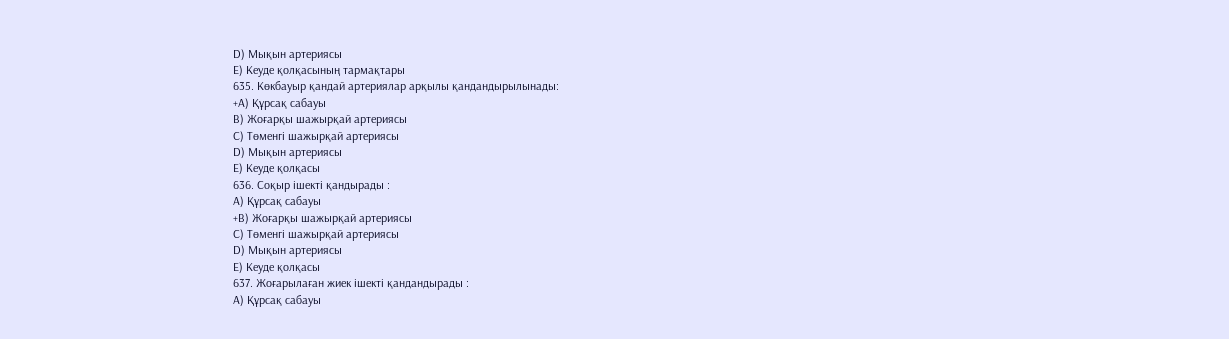D) Мықын артериясы
Е) Кеуде қолқасының тармақтары
635. Көкбауыр қандай артериялар арқылы қандандырылынады:
+А) Құрсақ сабауы
В) Жоғарқы шажырқай артериясы
С) Төменгі шажырқай артериясы
D) Мықын артериясы
Е) Кеуде қолқасы
636. Соқыр ішекті қандырады :
А) Құрсақ сабауы
+В) Жоғарқы шажырқай артериясы
С) Төменгі шажырқай артериясы
D) Мықын артериясы
Е) Кеуде қолқасы
637. Жоғарылаған жиек ішекті қандандырады :
А) Құрсақ сабауы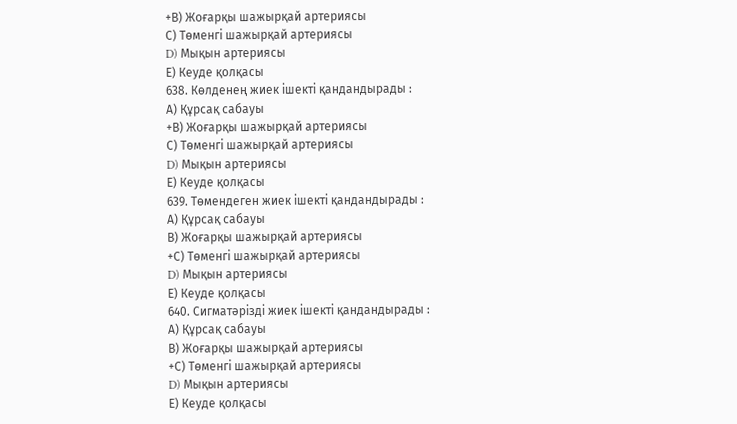+В) Жоғарқы шажырқай артериясы
С) Төменгі шажырқай артериясы
D) Мықын артериясы
Е) Кеуде қолқасы
638. Көлденең жиек ішекті қандандырады :
А) Құрсақ сабауы
+В) Жоғарқы шажырқай артериясы
С) Төменгі шажырқай артериясы
D) Мықын артериясы
Е) Кеуде қолқасы
639. Төмендеген жиек ішекті қандандырады :
А) Құрсақ сабауы
В) Жоғарқы шажырқай артериясы
+С) Төменгі шажырқай артериясы
D) Мықын артериясы
Е) Кеуде қолқасы
640. Сигматәрізді жиек ішекті қандандырады :
А) Құрсақ сабауы
В) Жоғарқы шажырқай артериясы
+С) Төменгі шажырқай артериясы
D) Мықын артериясы
Е) Кеуде қолқасы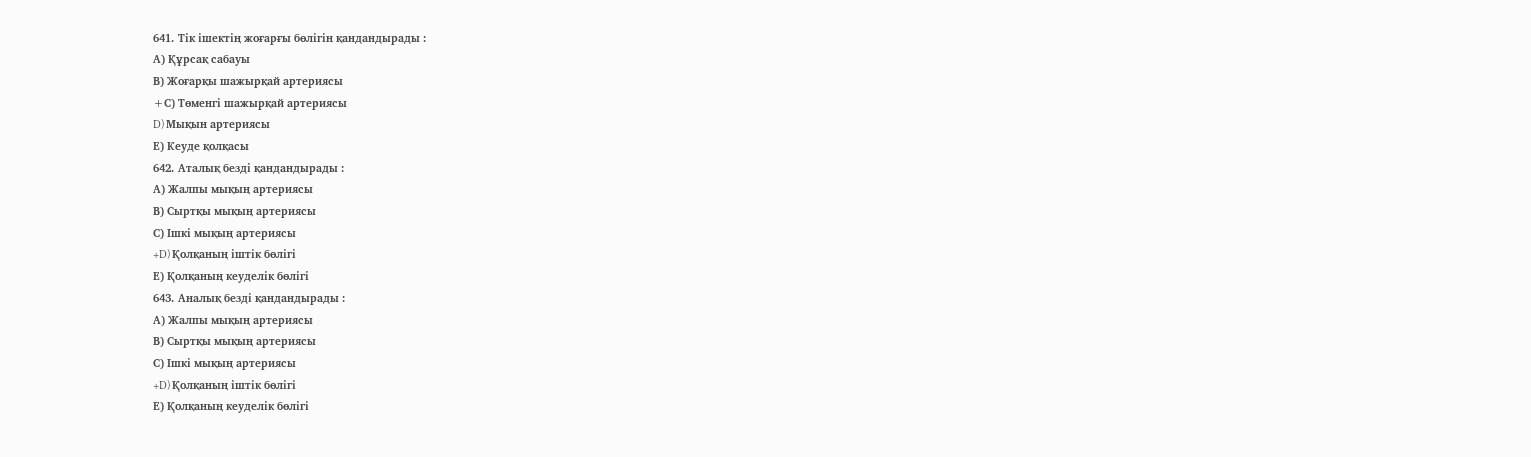641. Тік ішектің жоғарғы бөлігін қандандырады :
А) Құрсақ сабауы
В) Жоғарқы шажырқай артериясы
+С) Төменгі шажырқай артериясы
D) Мықын артериясы
Е) Кеуде қолқасы
642. Аталық безді қандандырады :
А) Жалпы мықың артериясы
В) Сыртқы мықың артериясы
С) Ішкі мықың артериясы
+D) Қолқаның іштік бөлігі
Е) Қолқаның кеуделік бөлігі
643. Аналық безді қандандырады :
А) Жалпы мықың артериясы
В) Сыртқы мықың артериясы
С) Ішкі мықың артериясы
+D) Қолқаның іштік бөлігі
Е) Қолқаның кеуделік бөлігі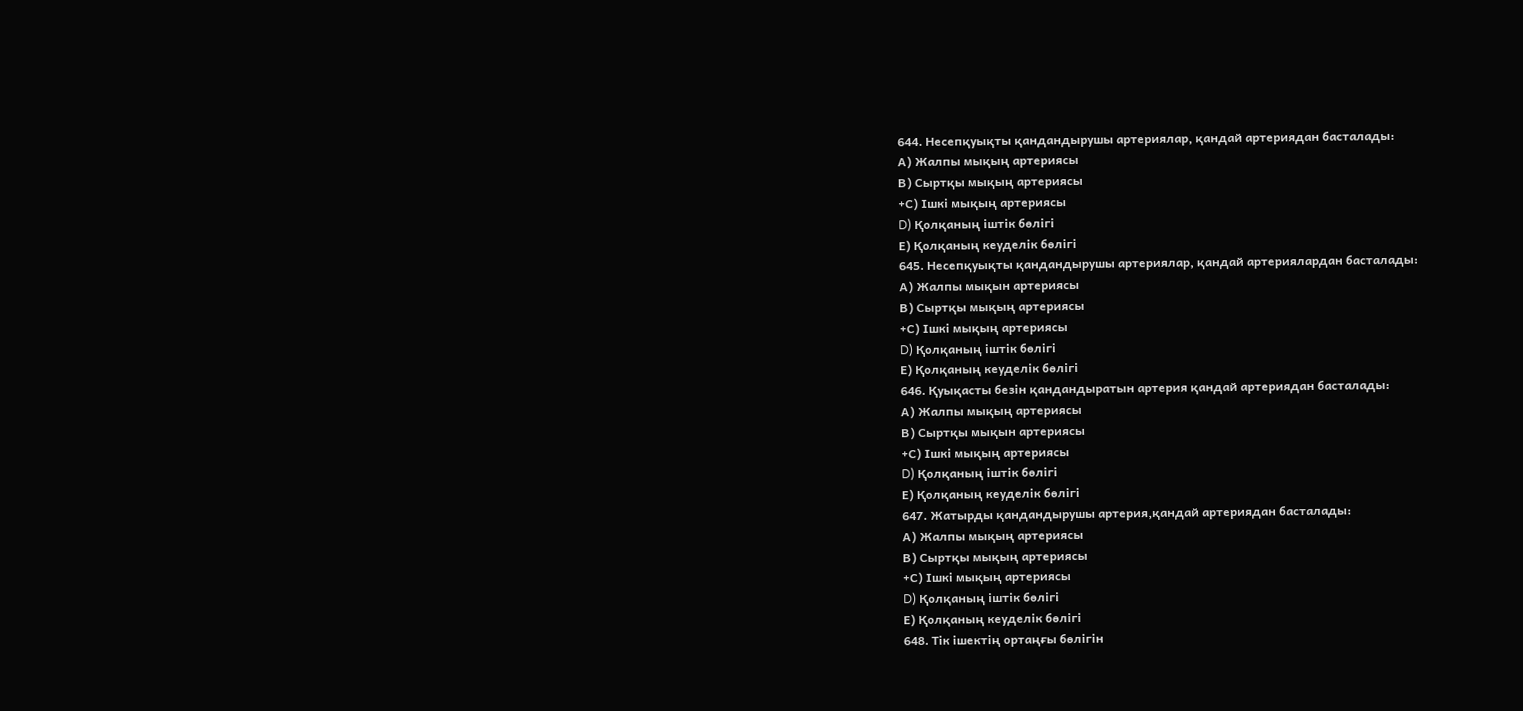644. Несепқуықты қандандырушы артериялар, қандай артериядан басталады:
А) Жалпы мықың артериясы
В) Сыртқы мықың артериясы
+С) Ішкі мықың артериясы
D) Қолқаның іштік бөлігі
Е) Қолқаның кеуделік бөлігі
645. Несепқуықты қандандырушы артериялар, қандай артериялардан басталады:
А) Жалпы мықын артериясы
В) Сыртқы мықың артериясы
+С) Ішкі мықың артериясы
D) Қолқаның іштік бөлігі
Е) Қолқаның кеуделік бөлігі
646. Қуықасты безін қандандыратын артерия қандай артериядан басталады:
А) Жалпы мықың артериясы
В) Сыртқы мықын артериясы
+С) Ішкі мықың артериясы
D) Қолқаның іштік бөлігі
Е) Қолқаның кеуделік бөлігі
647. Жатырды қандандырушы артерия,қандай артериядан басталады:
А) Жалпы мықың артериясы
В) Сыртқы мықың артериясы
+С) Ішкі мықың артериясы
D) Қолқаның іштік бөлігі
Е) Қолқаның кеуделік бөлігі
648. Тік ішектің ортаңғы бөлігін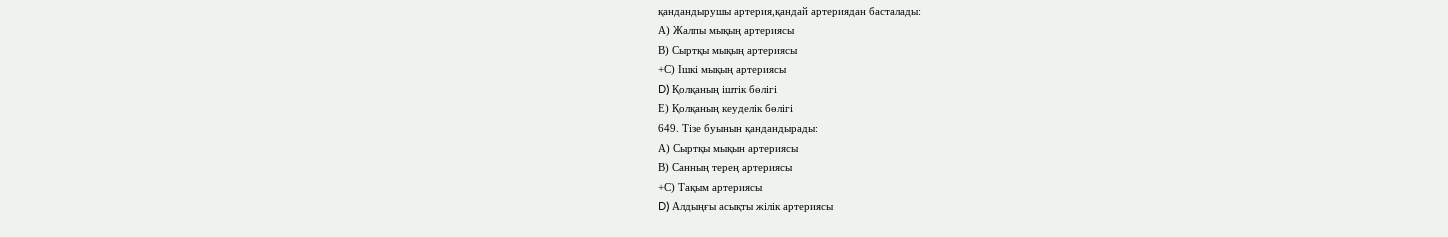қандандырушы артерия,қандай артериядан басталады:
А) Жалпы мықың артериясы
В) Сыртқы мықың артериясы
+С) Ішкі мықың артериясы
D) Қолқаның іштік бөлігі
Е) Қолқаның кеуделік бөлігі
649. Тізе буынын қандандырады:
А) Сыртқы мықын артериясы
В) Санның терең артериясы
+С) Тақым артериясы
D) Алдыңғы асықты жілік артериясы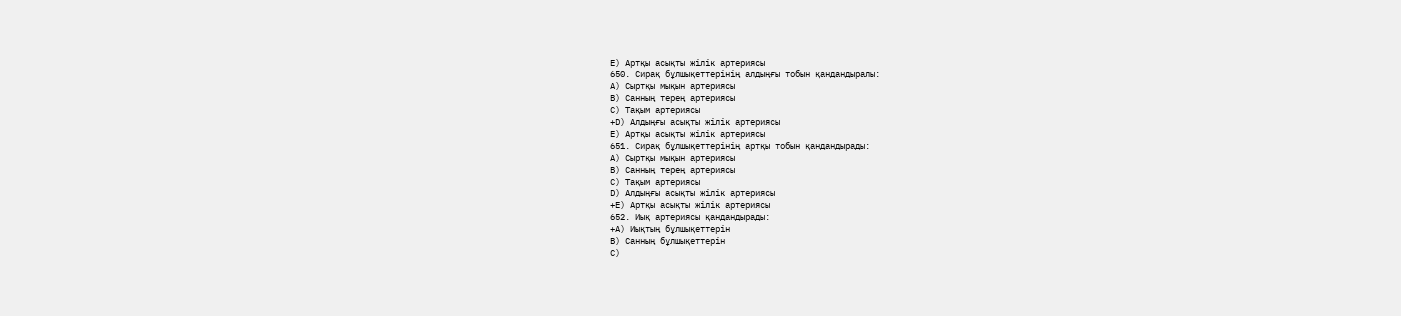Е) Артқы асықты жілік артериясы
650. Сирақ бұлшықеттерінің алдыңғы тобын қандандыралы:
А) Сыртқы мықын артериясы
В) Санның терең артериясы
С) Тақым артериясы
+D) Алдыңғы асықты жілік артериясы
Е) Артқы асықты жілік артериясы
651. Сирақ бұлшықеттерінің артқы тобын қандандырады:
А) Сыртқы мықын артериясы
В) Санның терең артериясы
С) Тақым артериясы
D) Алдыңғы асықты жілік артериясы
+Е) Артқы асықты жілік артериясы
652. Иық артериясы қандандырады:
+А) Иықтың бұлшықеттерін
В) Санның бұлшықеттерін
С)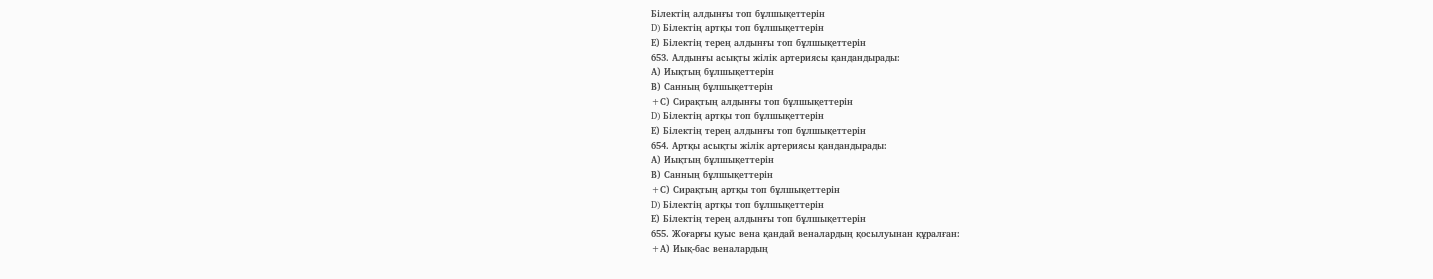Білектің алдынғы топ бұлшықеттерін
D) Білектің артқы топ бұлшықеттерін
Е) Білектің терең алдынғы топ бұлшықеттерін
653. Алдынғы асықты жілік артериясы қандандырады:
А) Иықтың бұлшықеттерін
В) Санның бұлшықеттерін
+С) Сирақтың алдынғы топ бұлшықеттерін
D) Білектің артқы топ бұлшықеттерін
Е) Білектің терең алдынғы топ бұлшықеттерін
654. Артқы асықты жілік артериясы қандандырады:
А) Иықтың бұлшықеттерін
В) Санның бұлшықеттерін
+С) Сирақтың артқы топ бұлшықеттерін
D) Білектің артқы топ бұлшықеттерін
Е) Білектің терең алдынғы топ бұлшықеттерін
655. Жоғарғы қуыс вена қандай веналардың қосылуынан құралған:
+А) Иық-бас веналардың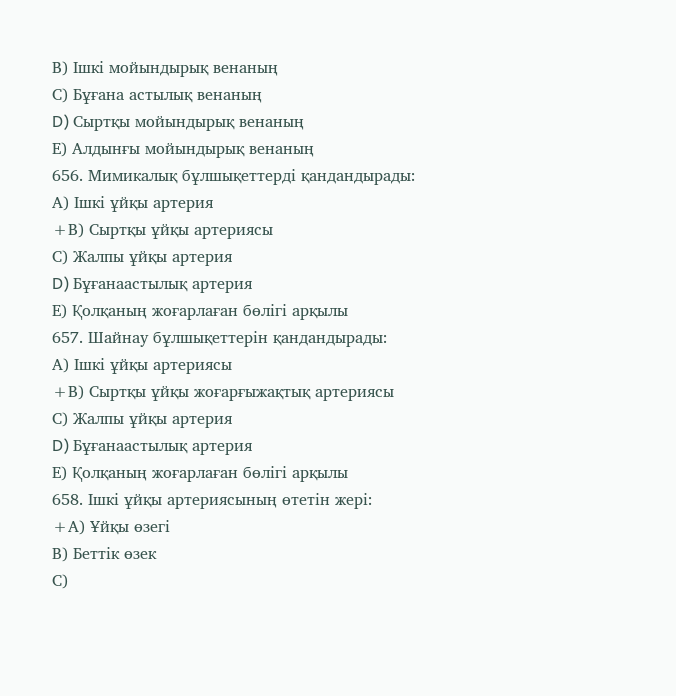В) Ішкі мойындырық венаның
С) Бұғана астылық венаның
D) Сыртқы мойындырық венаның
Е) Алдынғы мойындырық венаның
656. Мимикалық бұлшықеттерді қандандырады:
А) Ішкі ұйқы артерия
+В) Сыртқы ұйқы артериясы
С) Жалпы ұйқы артерия
D) Бұғанаастылық артерия
Е) Қолқаның жоғарлаған бөлігі арқылы
657. Шайнау бұлшықеттерін қандандырады:
А) Ішкі ұйқы артериясы
+В) Сыртқы ұйқы жоғарғыжақтық артериясы
С) Жалпы ұйқы артерия
D) Бұғанаастылық артерия
Е) Қолқаның жоғарлаған бөлігі арқылы
658. Ішкі ұйқы артериясының өтетін жері:
+А) Ұйқы өзегі
В) Беттік өзек
С)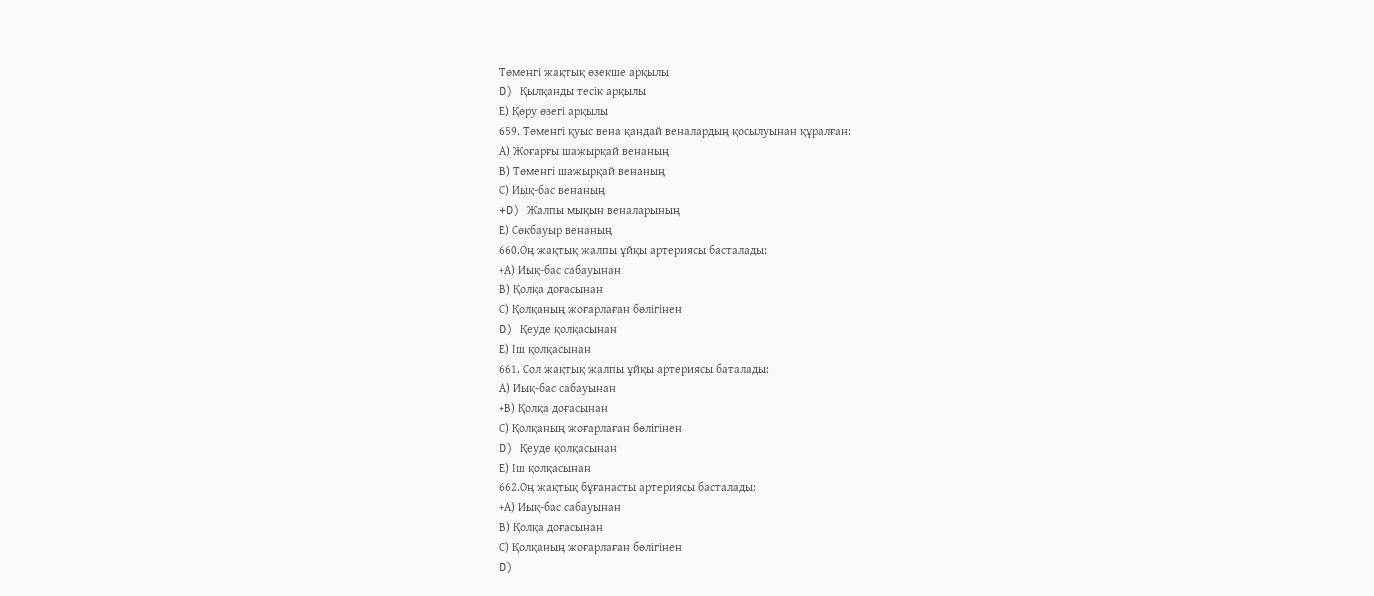Төменгі жақтық өзекше арқылы
D) Қылқанды тесік арқылы
Е) Қөру өзегі арқылы
659. Төменгі қуыс вена қандай веналардың қосылуынан құралған:
А) Жоғарғы шажырқай венаның
В) Төменгі шажырқай венаның
С) Иық-бас венаның
+D) Жалпы мықын веналарының
Е) Сөкбауыр венаның
660.Оң жақтық жалпы ұйқы артериясы басталады:
+А) Иық-бас сабауынан
В) Қолқа доғасынан
С) Қолқаның жоғарлаған бөлігінен
D) Қеуде қолқасынан
Е) Іш қолқасынан
661. Сол жақтық жалпы ұйқы артериясы баталады:
А) Иық-бас сабауынан
+В) Қолқа доғасынан
С) Қолқаның жоғарлаған бөлігінен
D) Қеуде қолқасынан
Е) Іш қолқасынан
662.Оң жақтық бұғанасты артериясы басталады:
+А) Иық-бас сабауынан
В) Қолқа доғасынан
С) Қолқаның жоғарлаған бөлігінен
D)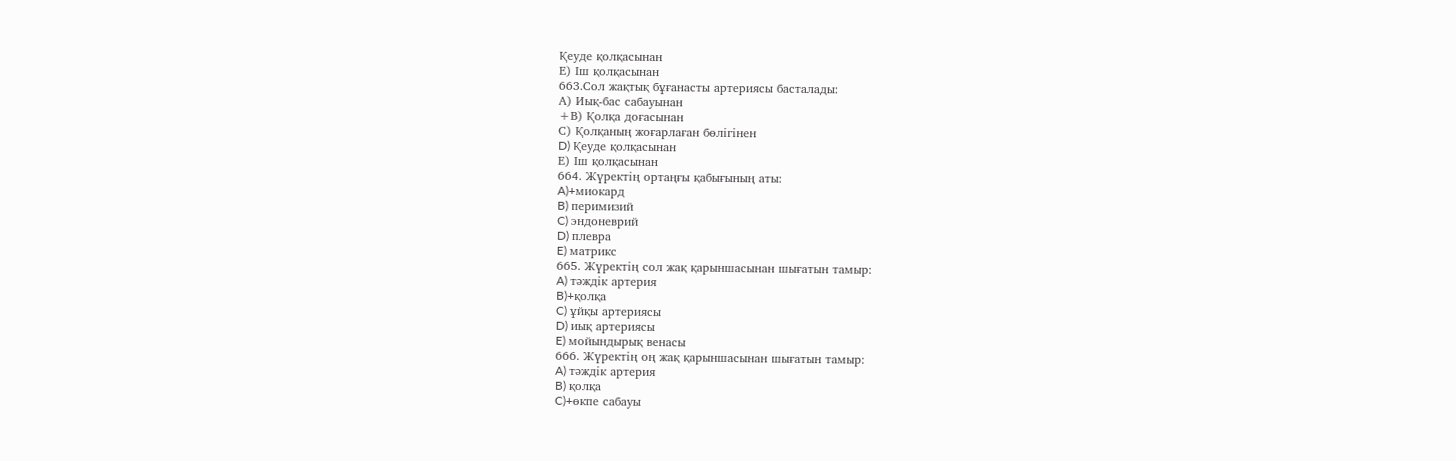Қеуде қолқасынан
Е) Іш қолқасынан
663.Сол жақтық бұғанасты артериясы басталады:
А) Иық-бас сабауынан
+В) Қолқа доғасынан
С) Қолқаның жоғарлаған бөлігінен
D) Қеуде қолқасынан
Е) Іш қолқасынан
664. Жүректің ортаңғы қабығының аты:
A)+миокард
B) перимизий
C) эндоневрий
D) плевра
E) матрикс
665. Жүректің сол жақ қарыншасынан шығатын тамыр:
A) тәждік артерия
B)+қолқа
C) ұйқы артериясы
D) иық артериясы
E) мойындырық венасы
666. Жүректің оң жақ қарыншасынан шығатын тамыр:
A) тәждік артерия
B) қолқа
C)+өкпе сабауы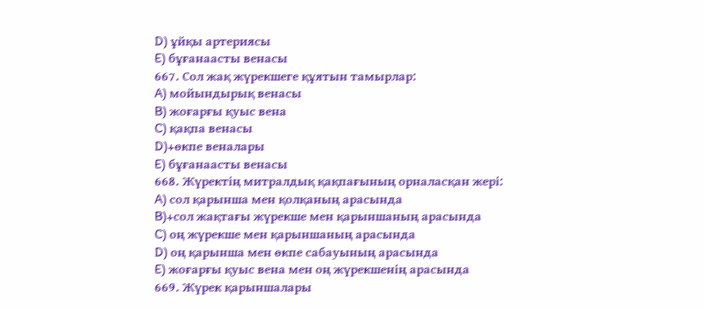D) ұйқы артериясы
E) бұғанаасты венасы
667. Сол жақ жүрекшеге құятын тамырлар:
A) мойындырық венасы
B) жоғарғы қуыс вена
C) қақпа венасы
D)+өкпе веналары
E) бұғанаасты венасы
668. Жүректің митралдық қақпағының орналасқан жері:
A) сол қарынша мен қолқаның арасында
B)+сол жақтағы жүрекше мен қарыншаның арасында
C) оң жүрекше мен қарыншаның арасында
D) оң қарынша мен өкпе сабауының арасында
E) жоғарғы қуыс вена мен оң жүрекшенің арасында
669. Жүрек қарыншалары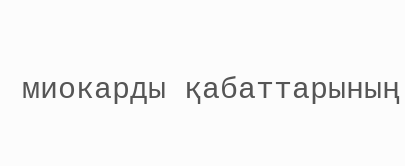миокарды қабаттарының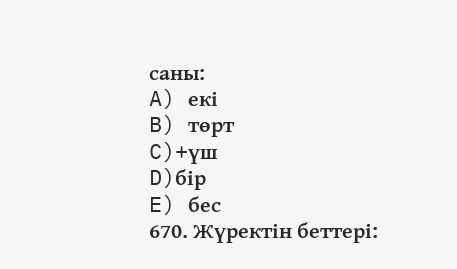саны:
A) екі
B) төрт
C)+үш
D)бір
E) бес
670. Жүректін беттері: